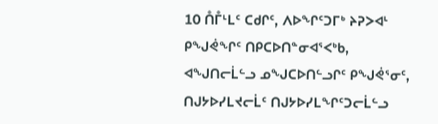10 ᑍᒤᒻᒪᑦ ᑕᑯᒋᑦ, ᐱᐅᖏᑦᑐᒥᒃ ᔨᕈᐳᐊᒻ ᑭᖑᕚᖏᑦ ᑎᑭᑕᐅᑎᓐᓂᐊᕐᐸᒃᑲ, ᐊᖑᑎᓕᒫᓪᓗ ᓄᖑᑕᐅᑎᓪᓗᒋᑦ ᑭᖑᕚᕐᓂᑦ, ᑎᒍᔭᐅᓯᒪᔪᓕᒫᑦ ᑎᒍᔭᐅᓯᒪᖏᑦᑐᓕᒫᓪᓗ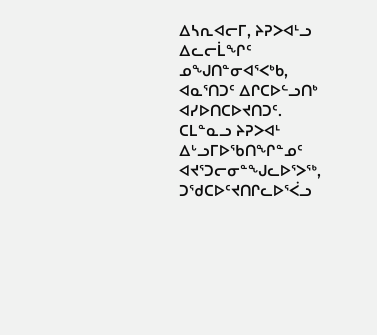ᐃᓴᕆᐊᓕᒥ, ᔨᕈᐳᐊᒻᓗ ᐃᓚᓕᒫᖏᑦ ᓄᖑᑎᓐᓂᐊᕐᐸᒃᑲ, ᐊᓇᕐᑎᑐᑦ ᐃᒋᑕᐅᓪᓗᑎᒃ ᐊᓯᐅᑎᑕᐅᔪᑎᑐᑦ.
ᑕᒪᓐᓇᓗ ᔨᕈᐳᐊᒻ ᐃᒡᓗᒥᐅᖃᑎᖏᓐᓄᑦ ᐊᔪᕐᑐᓕᓂᓐᖑᓚᐅᕐᐳᖅ, ᑐᖁᑕᐅᑦᔪᑎᒋᓚᐅᕐᐹᓗ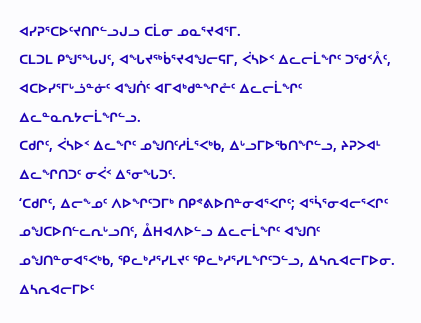ᐊᓯᕈᕐᑕᐅᑦᔪᑎᒋᓪᓗᒍᓗ ᑕᒫᓂ ᓄᓇᕐᔪᐊᕐᒥ.
ᑕᒪᑐᒪ ᑭᖑᕐᖓᒍᑦ, ᐊᖓᔪᖅᑳᕐᔪᐊᖑᓕᕋᒥ, ᐹᓴᐅᑉ ᐃᓚᓕᒫᖏᑦ ᑐᖁᑉᐰᑦ, ᐊᑕᐅᓯᕐᒥᒡᓘᓐᓃᑦ ᐊᖑᑏᑦ ᐊᒥᐊᒃᑯᓐᖏᓔᑦ ᐃᓚᓕᒫᖏᑦ ᐃᓚᓐᓇᕆᔭᓕᒫᖏᓪᓗ.
ᑕᑯᒋᑦ, ᐹᓴᐅᑉ ᐃᓚᖏᑦ ᓄᖑᑎᑦᓱᒫᕐᐸᒃᑲ, ᐃᒡᓗᒥᐅᖃᑎᖏᓪᓗ, ᔨᕈᐳᐊᒻ ᐃᓚᖏᑎᑐᑦ ᓂᐹᑉ ᐃᕐᓂᖓᑐᑦ.
‘ᑕᑯᒋᑦ, ᐃᓕᖕᓄᑦ ᐱᐅᖏᑦᑐᒥᒃ ᑎᑭᕝᕕᐅᑎᓐᓂᐊᕐᐸᒋᑦ; ᐊᕐᓵᕐᓂᐊᓕᕐᐸᒋᑦ ᓄᖑᑕᐅᑎᓪᓚᕆᒡᓗᑎᑦ, ᐂᕼᐊᐱᐅᓪᓗ ᐃᓚᓕᒫᖏᑦ ᐊᖑᑎᑦ ᓄᖑᑎᓐᓂᐊᕐᐸᒃᑲ, ᕿᓚᒃᓱᕐᓯᒪᔪᑦ ᕿᓚᒃᓱᕐᓯᒪᖏᑦᑐᓪᓗ, ᐃᓴᕆᐊᓕᒥᐅᓂ.
ᐃᓴᕆᐊᓕᒥᐅᑦ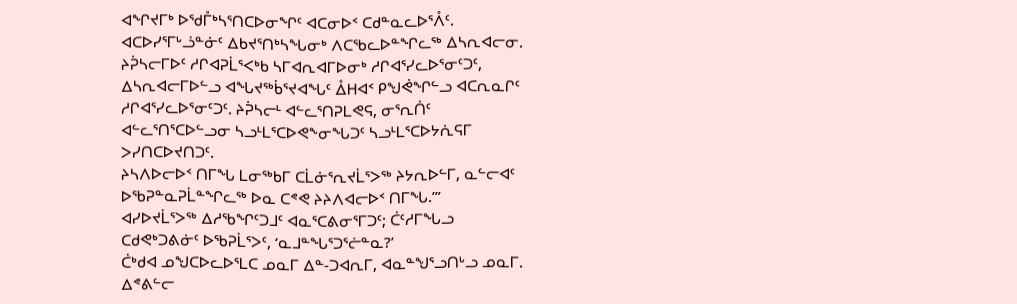ᐊᖏᔪᒥᒃ ᐅᖁᒤᒃᓴᕐᑎᑕᐅᓂᖏᑦ ᐊᑕᓂᐅᑉ ᑕᑯᓐᓇᓚᐅᕐᐰᑦ. ᐊᑕᐅᓯᕐᒥᒡᓘᓐᓃᑦ ᐃᑲᔪᕐᑎᒃᓴᖓᓂᒃ ᐱᑕᖃᓚᐅᓐᖏᓚᖅ ᐃᓴᕆᐊᓕᓂ.
ᔨᕉᓴᓕᒥᐅᑦ ᓱᒋᐊᕈᒫᕐᐸᒃᑲ ᓴᒥᐊᕆᐊᒥᐅᓂᒃ ᓱᒋᐊᕐᓯᓚᐅᕐᓂᑦᑐᑦ, ᐃᓴᕆᐊᓕᒥᐅᓪᓗ ᐊᖓᔪᖅᑳᕐᔪᐊᖓᑦ ᐂᕼᐊᑉ ᑭᖑᕚᖏᓪᓗ ᐊᑕᕆᓇᒋᑦ ᓱᒋᐊᕐᓯᓚᐅᕐᓂᑦᑐᑦ. ᔨᕉᓴᓕᒻ ᐊᓪᓚᕐᑎᕈᒪᕙᕋ, ᓂᕐᕆᑏᑦ ᐊᓪᓚᕐᑎᕐᑕᐅᓪᓗᓂ ᓴᓗᒻᒪᕐᑕᐅᕙᖕᓂᖓᑐᑦ ᓴᓗᒻᒪᕐᑕᐅᔭᕇᕋᒥ ᐳᓯᑎᑕᐅᔪᑎᑐᑦ.
ᔨᓴᐱᐅᓕᐅᑉ ᑎᒥᖓ ᒪᓂᖅᑲᒥ ᑕᒫᓃᕐᕆᔪᒫᕐᐳᖅ ᔨᔭᕆᐅᓪᒥ, ᓇᓪᓕᐊᑦ ᐅᖃᕈᓐᓇᕈᒫᓐᖏᓚᖅ ᐅᓇ ᑕᕝᕙ ᔨᔨᐱᐊᓕᐅᑉ ᑎᒥᖓ.’”
ᐊᓯᐅᔪᒫᕐᐳᖅ ᐃᓱᖃᖏᑦᑐᒧᑦ ᐊᓇᕐᑕᕕᓂᕐᒥᑐᑦ; ᑖᑦᓱᒥᖓᓗ ᑕᑯᕙᒃᑐᕕᓃᑦ ᐅᖃᕈᒫᕐᐳᑦ, ‘ᓇᒧᓐᖓᕐᑐᕐᓖᓐᓇ?’
ᑖᒃᑯᐊ ᓄᖑᑕᐅᓚᐅᕐᒪᑕ ᓄᓇᒥ ᐃᓐ-ᑐᐊᕆᒥ, ᐊᓇᓐᖑᕐᓗᑎᒡᓗ ᓄᓇᒥ.
ᐃᕝᕕᓪᓕ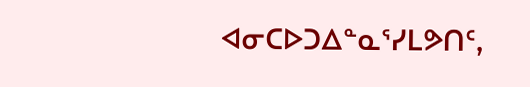ᐊᓂᑕᐅᑐᐃᓐᓇᕐᓯᒪᕗᑎᑦ,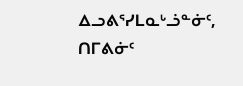ᐃᓗᕕᕐᓯᒪᓇᒡᓘᓐᓃᑦ, ᑎᒥᕕᓃᑦ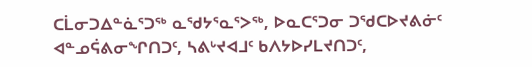ᑕᒫᓂᑐᐃᓐᓈᕐᑐᖅ ᓇᖁᔭᕐᓇᕐᐳᖅ, ᐅᓇᑕᕐᑐᓂ ᑐᖁᑕᐅᔪᕕᓃᑦ ᐊᓐᓄᕌᕕᓂᖏᑎᑐᑦ, ᓴᕕᒡᔪᐊᒧᑦ ᑲᐱᔭᐅᓯᒪᔪᑎᑐᑦ,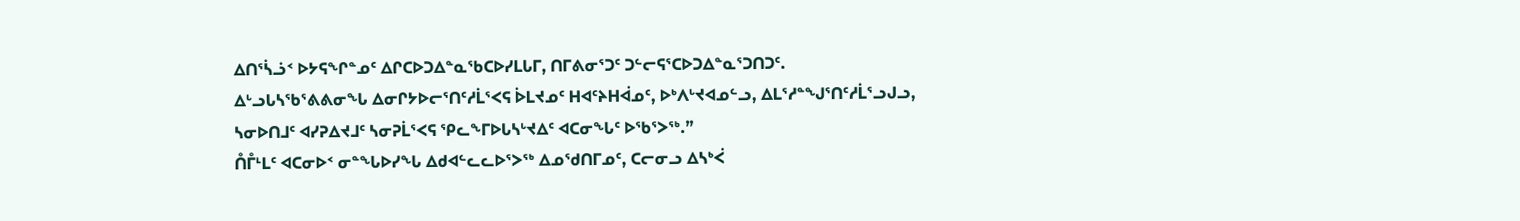ᐃᑎᕐᓵᓘᑉ ᐅᔭᕋᖏᓐᓄᑦ ᐃᒋᑕᐅᑐᐃᓐᓇᖃᑕᐅᓯᒪᒐᒥ, ᑎᒥᕕᓂᕐᑐᑦ ᑐᓪᓕᕋᕐᑕᐅᑐᐃᓐᓇᕐᑐᑎᑐᑦ.
ᐃᒡᓗᒐᓴᖃᕐᕕᕕᓂᖓ ᐃᓂᒋᔭᐅᓕᕐᑎᑦᓱᒫᕐᐸᕋ ᐆᒪᔪᓄᑦ ᕼᐊᑦᔨᕼᐋᓄᑦ, ᐅᒃᐱᒡᔪᐊᓄᓪᓗ, ᐃᒪᕐᓱᓐᖑᕐᑎᑦᓱᒫᕐᓗᒍᓗ, ᓴᓂᐅᑎᒧᑦ ᐊᓯᕈᐃᔪᒧᑦ ᓴᓂᕈᒫᕐᐸᕋ ᕿᓚᖕᒥᐅᒐᓴᒡᔪᐃᑦ ᐊᑕᓂᖓᑦ ᐅᖃᕐᐳᖅ.”
ᑍᒤᒻᒪᑦ ᐊᑕᓂᐅᑉ ᓂᓐᖓᐅᓯᖓ ᐃᑯᐊᓪᓚᓚᐅᕐᐳᖅ ᐃᓄᖁᑎᒥᓄᑦ, ᑕᓕᓂᓗ ᐃᓴᒃᐹ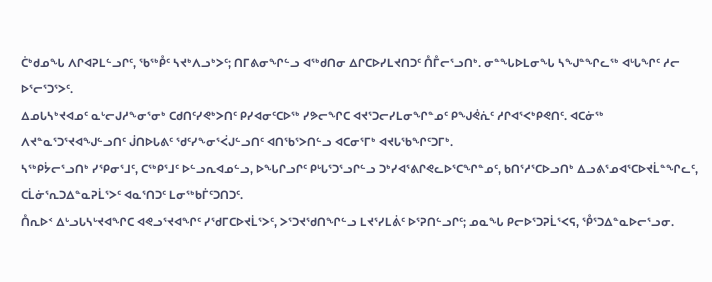ᑖᒃᑯᓄᖓ ᐱᒋᐊᕈᒪᓪᓗᒋᑦ, ᖃᖅᑬᑦ ᓴᔪᒃᐱᓗᒃᐳᑦ; ᑎᒥᕕᓂᖏᓪᓗ ᐊᖅᑯᑎᓂ ᐃᒋᑕᐅᓯᒪᔪᑎᑐᑦ ᑍᒤᓕᕐᓗᑎᒃ. ᓂᓐᖓᐅᒪᓂᖓ ᓴᖑᓐᖏᓚᖅ ᐊᒡᒐᖏᑦ ᓱᓕ ᐅᕐᓕᕐᑐᕐᐳᑦ.
ᐃᓄᒐᓴᒃᔪᐊᓄᑦ ᓇᒡᓕᒍᓱᖕᓂᕐᓂᒃ ᑕᑯᑎᑦᓯᕙᒃᐳᑎᑦ ᑭᓯᐊᓂᑦᑕᐅᖅ ᓯᕗᓕᖏᑕ ᐊᔪᕐᑐᓕᓯᒪᓂᖏᓐᓄᑦ ᑭᖑᕚᕇᑦ ᓱᒋᐊᕐᐸᒃᑭᕙᑎᑦ. ᐊᑕᓃᖅ ᐱᔪᓐᓇᕐᑐᕐᔪᐊᖑᓪᓗᑎᑦ ᒎᑎᐅᒐᕕᑦ ᖁᑦᓯᖕᓂᕐᐹᒍᓪᓗᑎᑦ ᐊᑎᖃᕐᐳᑎᓪᓗ ᐊᑕᓂᕐᒥᒃ ᐊᔪᒐᖃᖏᑦᑐᒥᒃ.
ᓴᖅᑭᔮᓕᕐᓗᑎᒃ ᓯᕿᓂᕐᒧᑦ, ᑕᖅᑭᕐᒧᑦ ᐅᓪᓗᕆᐊᓄᓪᓗ, ᐅᖓᒋᓗᒋᑦ ᑭᒡᒐᕐᑐᕐᓗᒋᓪᓗ ᑐᒃᓯᐊᕐᕕᒋᕙᓚᐅᕐᑕᖏᓐᓄᑦ, ᑲᑎᕐᓱᕐᑕᐅᓗᑎᒃ ᐃᓗᕕᕐᓄᐊᕐᑕᐅᔪᒫᓐᖏᓚᑦ, ᑕᒫᓃᕐᕆᑐᐃᓐᓇᕈᒫᕐᐳᑦ ᐊᓇᕐᑎᑐᑦ ᒪᓂᖅᑲᒦᑦᑐᑎᑐᑦ.
ᑍᕆᐅᑉ ᐃᒡᓗᒐᓴᒡᔪᐊᖏᑕ ᐊᕙᓗᕐᔪᐊᖏᑦ ᓯᖁᒥᑕᐅᔪᒫᕐᐳᑦ, ᐳᕐᑐᔪᖁᑎᖏᓪᓗ ᒪᔪᕐᓯᒪᕖᑦ ᐅᕐᕈᑎᓪᓗᒋᑦ; ᓄᓇᖓ ᑭᓕᐅᕐᑐᕈᒫᕐᐸᕋ, ᕾᕐᑐᐃᓐᓇᐅᓕᕐᓗᓂ.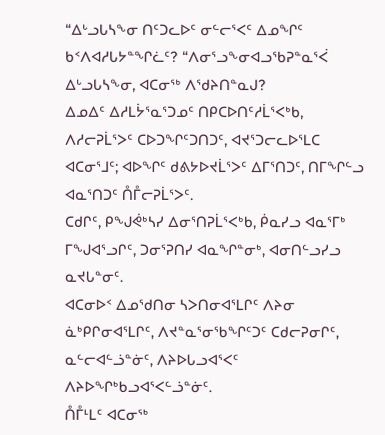“ᐃᒡᓗᒐᓴᖕᓂ ᑎᑦᑐᓚᐅᑦ ᓂᓪᓕᕐᐸᑦ ᐃᓄᖏᑦ ᑲᑉᐱᐊᓱᒐᔭᓐᖏᓛᑦ? “ᐱᓂᕐᓗᖕᓂᐊᓗᖃᕈᓐᓇᕐᐹ ᐃᒡᓗᒐᓴᖕᓂ, ᐊᑕᓂᖅ ᐱᖁᔨᑎᓐᓇᒍ?
ᐃᓄᐃᑦ ᐃᓱᒪᔮᕐᓇᕐᑐᓄᑦ ᑎᑭᑕᐅᑎᑦᓱᒫᕐᐸᒃᑲ, ᐱᓱᓕᕈᒫᕐᐳᑦ ᑕᐅᑐᖏᑦᑐᑎᑐᑦ, ᐊᔪᕐᑐᓕᓚᐅᕐᒪᑕ ᐊᑕᓂᕐᒧᑦ; ᐊᐅᖏᑦ ᑯᕕᔭᐅᔪᒫᕐᐳᑦ ᐃᒥᕐᑎᑐᑦ, ᑎᒥᖏᓪᓗ ᐊᓇᕐᑎᑐᑦ ᑍᒤᓕᕈᒫᕐᐳᑦ.
ᑕᑯᒋᑦ, ᑭᖑᕚᒃᓴᓯ ᐃᓂᕐᑎᕈᒫᕐᐸᒃᑲ, ᑮᓇᓯᓗ ᐊᓇᕐᒥᒃ ᒥᖑᐊᕐᓗᒋᑦ, ᑐᓂᕐᕈᑎᓯ ᐊᓇᖏᓐᓂᒃ, ᐊᓂᑎᓪᓗᓯᓗ ᓇᔪᒐᓐᓂᑦ.
ᐊᑕᓂᐅᑉ ᐃᓄᖁᑎᓂ ᓴᐳᑎᓂᐊᕐᒪᒋᑦ ᐱᔨᓂ ᓈᒃᑭᒋᓂᐊᕐᒪᒋᑦ, ᐱᔪᓐᓇᕐᓂᖃᖏᑦᑐᑦ ᑕᑯᓕᕈᓂᒋᑦ, ᓇᓪᓕᐊᓪᓘᓐᓃᑦ, ᐱᔨᐅᒐᓗᐊᕐᐸᑦ ᐱᔨᐅᖏᒃᑲᓗᐊᕐᐸᓪᓘᓐᓃᑦ.
ᑍᒤᒻᒪᑦ ᐊᑕᓂᖅ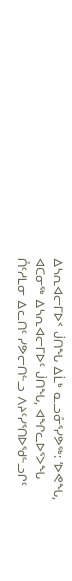ᐃᓴᕆᐊᓕᒥᐅᑉ ᒎᑎᖓ ᐃᒫᒃ ᓇᓗᓁᕐᓯᕗᖅ: ‘ᐅᕙᖓ, ᐊᑕᓂᖅ ᐃᓴᕆᐊᓕᒥᐅᑦ ᒎᑎᖓ, ᐊᖏᓚᐅᕐᐳᖓ ᑍᑦᓱᒪᓂ ᐃᓚᑎᑦ ᓯᕗᓕᑎᓪᓗ ᐱᔨᑦᓯᕐᑎᐅᖁᓪᓗᒋᑦ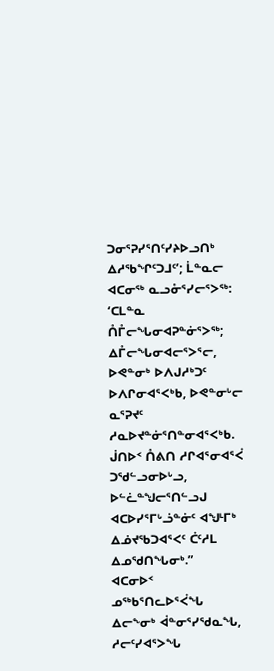ᑐᓂᕐᕈᓯᕐᑎᑦᓯᔨᐅᓗᑎᒃ ᐃᓱᖃᖏᑦᑐᒧᑦ’; ᒫᓐᓇᓕ ᐊᑕᓂᖅ ᓇᓗᓁᕐᓯᓕᕐᐳᖅ: ‘ᑕᒪᓐᓇ ᑍᒤᓕᖓᓂᐊᕈᓐᓃᕐᐳᖅ; ᐃᒤᓕᖓᓂᐊᓕᕐᐳᕐᓕ, ᐅᕙᓐᓂᒃ ᐅᐱᒍᓱᒃᑐᑦ ᐅᐱᒋᓂᐊᕐᐸᒃᑲ, ᐅᕙᓐᓂᒡᓕ ᓇᕐᕈᔪᑦ ᓱᓇᐅᔪᓐᓃᕐᑎᓐᓂᐊᕐᐸᒃᑲ.
ᒎᑎᐅᑉ ᑍᕕᑎ ᓱᒋᐊᕐᓂᐊᕐᐹ ᑐᖁᓪᓗᓂᐅᒡᓗ, ᐅᓪᓛᓐᖑᓕᕐᑎᓪᓗᒍ ᐊᑕᐅᓯᕐᒥᒡᓘᓐᓃᑦ ᐊᖑᒻᒥᒃ ᐃᓅᔪᖃᑐᐊᕐᐸᑦ ᑖᑦᓱᒪ ᐃᓄᖁᑎᖓᓂᒃ.”
ᐊᑕᓂᐅᑉ ᓄᖅᑲᕐᑎᓚᐅᕐᐹᖓ ᐃᓕᖕᓂᒃ ᐋᓐᓂᕐᓯᖁᓇᖓ, ᓱᓕᑦᓯᐊᕐᐳᖓ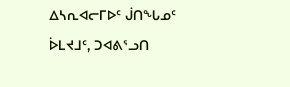ᐃᓴᕆᐊᓕᒥᐅᑦ ᒎᑎᖓᓄᑦ ᐆᒪᔪᒧᑦ, ᑐᐊᕕᕐᓗᑎ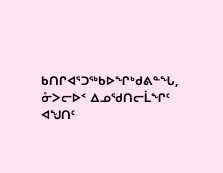ᑲᑎᒋᐊᕐᑐᖅᑲᐅᖏᒃᑯᕕᓐᖓ, ᓁᐳᓕᐅᑉ ᐃᓄᖁᑎᓕᒫᖏᑦ ᐊᖑᑎᑦ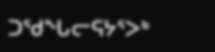ᑐᖁᖓᓕᕋᔭᕐᐳᒃ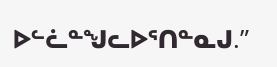ᐅᓪᓛᓐᖑᓚᐅᕐᑎᓐᓇᒍ.”